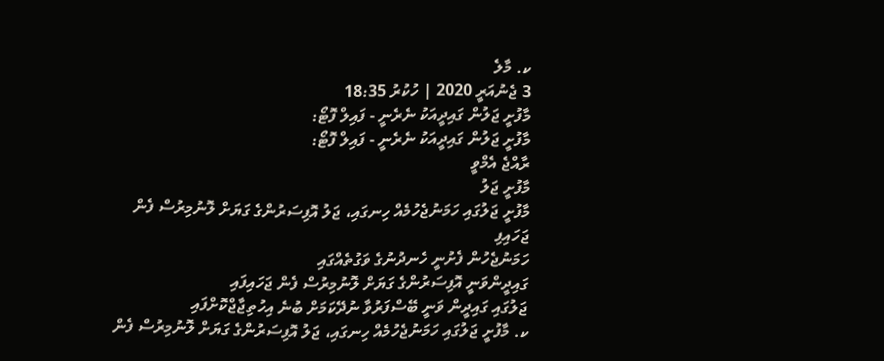ކ. މާލެ
3 ޖެނުއަރީ 2020 | ހުކުރު 18:35
މާފުށީ ޖަލުން ގައިދީއަކު ނެރެނީ - ފައިލް ފޮޓޯ:
މާފުށީ ޖަލުން ގައިދީއަކު ނެރެނީ - ފައިލް ފޮޓޯ:
ރާއްޖެ އެމްވީ
މާފުށީ ޖަލު
މާފުށީ ޖަލުގައި ހަމަނުޖެހުމެއް ހިނގައި، ޖަލު އޮފިސަރުންގެ ގަޔަށް ލޮނުމިރުސް ފެން ޖަހައިފި
ހަމަނުޖެހުން ފެށުނީ ހެނދުނުގެ ވަގުތެއްގައި
ގައިދީންވަނީ އޮފިސަރުންގެ ގަޔަށް ލޮނުމިރުސް ފެން ޖަހައިފައި
ޖަލުގައި ގައިދީން ވަނީ ބޭސްފަރުވާ ނުދޭކަމަށް ބުނެ އިހުތިޖާޖްކޮށްފައި
ކ. މާފުށީ ޖަލުގައި ހަމަނުޖެހުމެއް ހިނގައި، ޖަލު އޮފިސަރުންގެ ގަޔަށް ލޮނުމިރުސް ފެން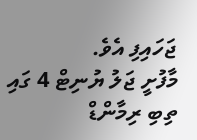ޖަހައިފި އެވެ.
މާފުށީ ޖަލު ޔުނިޓް 4 ގައި ތިބި ރިމާންޑް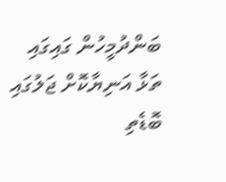ބަންދުމީހުން ގައިގައި ތަޅާ އަނިޔާކޮށް ޖަލުގައި ބޮޑެތި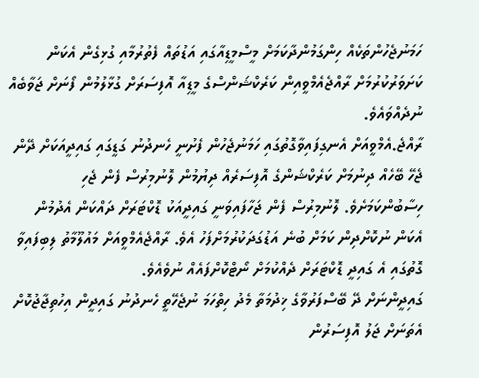ހަމަނުޖެހުންތަކެއް ހިންގަމުންދާކަމަށް މީސްމީޑިއާގައި އަޑުތައް ފެތުރުމާއި ގުޅިގެން އެކަން ކަށަވަރުކުރުމަށް ރާއްޖެއެމްވީއިން ކަރެކްޝަންސްގެ މީޑިއާ އޮފިސަރަށް ގުޅާލުމުން ފޯނަށް ޖަވާބެއް ނުދެއްވައެވެ.
ރާއްޖެ.އެމްވީއަށް އެނގިފައިވާގޮތުގައި ހަމަނުޖެހުން ފެށުނީ ހެނދުނު ގަޑީގައި ގައިދީއަކަށް ދޭން ޖެހޭ ބޭހެއް ދިނުމަށް ކަރެކްޝަންގެ އޮފިސަރެއް ދިޔުމުން ލޮނުމިރުސް ފެން ޖެހި ހިސާބުންކަމަށެވެ. ލޮނުމިރުސް ފެން ޖަހާފައިވަނީ ގައިދީއަކު ޑޮކްޓަރަށް ދައްކަން އެދުމުން އެކަން ނުކޮށްދިން ކަމަށް ބުނެ އަޑުގަދަކުރުމަށްފަހު އެވެ. ރާއްޖެއެމްވީއަށް މައުލޫމާތު ލިބިފައިވާ ގޮތުގައި އެ ގައިދީ ޑޮކްޓަރަށް ދެއްކުމަށް ނޯޓްކޮށްފައެއް ނުވެއެވެ.
ގައިދީންނަށް ދޭ ބޭސްފަރުވާގެ ޚިދުމަތާ މެދު ހިތްހަމަ ނުޖެހޭތީ ހެނދުނު ގައިދީން އިހުތިޖާޖުކޮށް އެތަނަށް ޖަލު އޮފިސަރުން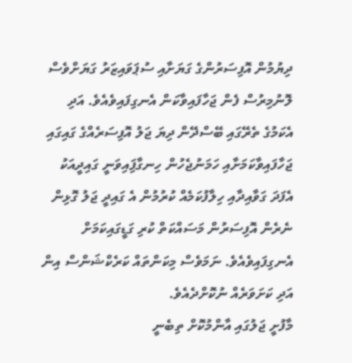ދިޔުމުން އޮފިސަރުންގެ ގަޔަށާއި ސުޕަވައިޒަރު ގަޔަށްވެސް ލޮނުމިރުސް ފެން ޖަހާފައިވާކަން އެނގިފައިވެއެވެ. އަދި އެކަމުގެ ތެރޭގައި ބޭސްދޭން ދިޔަ ޖަލު އޮފިސަރެއްގެ ގައިގައި ޖަހާފައިވާކަމަށާއި ހަމަނުޖެހުން ހިނގާފަިއިވަނީ ގައިދީއަކު އެފަދަ ގަވާއިދާއި ހިލާފުކަމެއް ކުރުމުން އެ ގައިދީ ޖަލު ގޮޅިން ނެރެން އޮފިސަރުން މަސައްކަތް ކުރި ގަޑީގައިކަމަށް އެނގިފައިވެއެވެ. ނަމަވެސް މިކަންތައް ކަރެކްޝަންސް އިން އަދި ކަށަވަރެއް ނުކޮށްދެއެވެ.
މާފުށީ ޖަލުގައި އާންމުކޮށް ތިބެނީ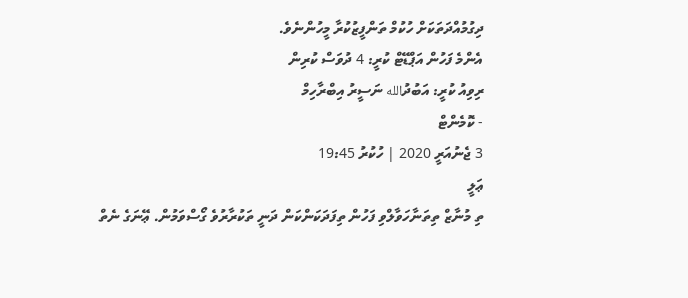ދިގުމުއްދަތަކަށް ހުކުމް ތަންފީޒުކުރާ މީހުންނެވެ.
އެންމެ ފަހުން އަޕްޑޭޓް ކުރީ: 4 ދުވަސް ކުރިން
ރިވިއު ކުރީ: އަބުދުالله ނަސީރު އިބްރާހިމް
- ކޮމެންޓް
3 ޖެނުއަރީ 2020 | ހުކުރު 19:45
ޢަލީ
ތި މުނާޒް ތިތަނާހަވާލްވި ފަހުން ތިފަދަކަންކަން ދަނީ ތަކުރާރުވެ ގޯސްވަމުން. ޢޭނަގެ ނެތް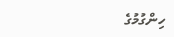ހިންގުމުގެ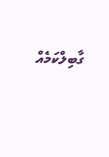ގާބިލްކަމެއް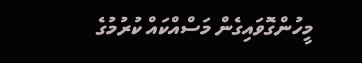މީހުންގޮވައިގެން މަސްއްކައް ކުރުމުގެ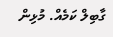ގާބިލް ކަމެއް. މުޅިން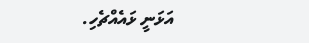އަޅަނީ ޅައެއްޗެހި.